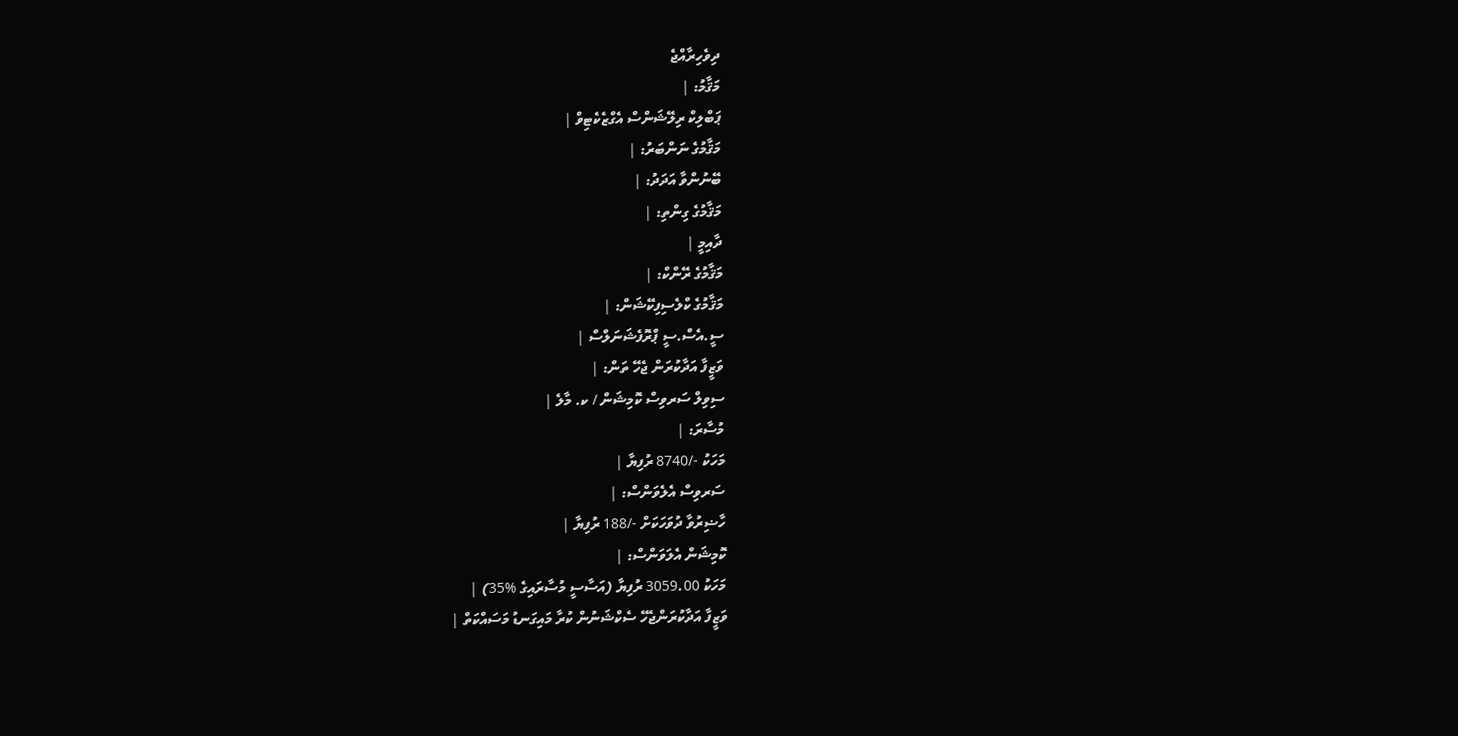ދިވެހިރާއްޖެ
މަޤާމު: |
ޕަބްލިކް ރިލޭޝަންސް އެގްޒެކެޓިވް |
މަޤާމުގެ ނަންބަރު: |
ބޭނުންވާ އަދަދު: |
މަޤާމުގެ ގިންތި: |
ދާއިމީ |
މަޤާމުގެ ރޭންކް: |
މަޤާމުގެ ކްލެސިފިކޭޝަން: |
ސީ.އެސް.ސީ ޕްރޮފެޝަނަލްސް |
ވަޒީފާ އަދާކުރަން ޖެހޭ ތަން: |
ސިވިލް ސަރވިސް ކޮމިޝަން / ކ. މާލެ |
މުސާރަ: |
މަހަކު -/8740 ރުފިޔާ |
ސަރވިސް އެލެވަންސް: |
ހާޟިރުވާ ދުވަހަކަށް -/188 ރުފިޔާ |
ކޮމިޝަން އެލަވަންސް: |
މަހަކު 3059.00 ރުފިޔާ (އަސާސީ މުސާރައިގެ %35) |
ވަޒީފާ އަދާކުރަންޖެހޭ ސެކްޝަނުން ކުރާ މައިގަނޑު މަސައްކަތް |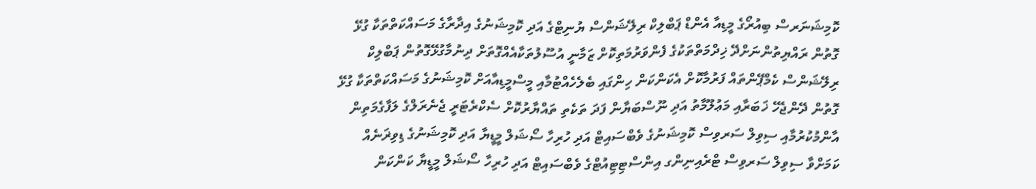ކޮމިޝަނަރސް ބިއުރޯގެ މީޑިއާ އެންޑް ޕަބްލިކް ރިލޭޝަންސް ޔުނިޓްގެ އަދި ކޮމިޝަނުގެ އިދާރާގެ މަސައްކަތްތަކާ ގުޅޭ ގޮތުން ރައްޔިތުންނަށްދޭ ޚިދްމަތްތަކުގެ ފެންވަރުމަތިކޮށް ޒަމާނީ އުސޫލުތަކާއެއްގޮތަށް ދިނުމާގުޅޭގޮތުން ޕަބްލިކް ރިލޭޝަންސް ކެމްޕޭންތައް ފަރުމާކޮށް އެކަންކަން ހިންގައި ބެލެހެއްޓުމާއި މީސްމީޑިއާއަށް ކޮމިޝަނުގެ މަސައްކަތްތަކާ ގުޅޭ ގޮތުން ދޭންޖެހޭ ޚަބަރާއި މަޢުލޫމާތު އަދި ނޫސްބަޔާން ފަދަ ތަކެތި ތައްޔާރުކޮށް ސެކްރެޓަރީ ޖެނެރަލްގެ ލަފާގެމަތިން އާންމުކުރުމާއި ސިވިލް ސަރވިސް ކޮމިޝަނުގެ ވެބްސައިޓް އަދި ހުރިހާ ސޯޝަލް މީޑީޔާ އަދި ކޮމިޝަނުގެ ޑިވިޜަނެއް ކަމަށްވާ ސިވިލް ސަރވިސް ޓްރެއިނިންގ އިންސްޓިޓިއުޓްގެ ވެބްސައިޓް އަދި ހުރިހާ ސޯޝަލް މީޑީޔާ ކަންކަން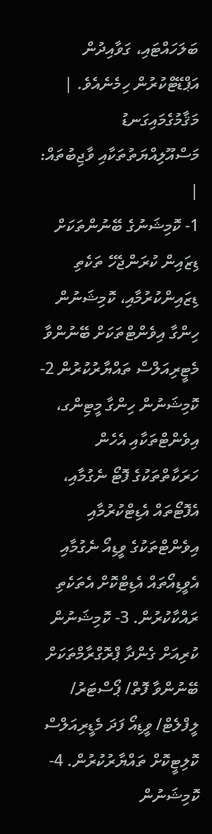ބަލަހައްޓައި، ގަވާއިދުން އަޕްޑޭޓްކުރުން ހިމެނެއެވެ. |
މަޤާމުގެމައިގަނޑު މަސްއޫލިއްޔަތުތަކާއި ވާޖިބުތައް: |
1- ކޮމިޝަނުގެ ބޭނުންތަކަށް ޑިޒައިން ކުރަންޖެހޭ ތަކެތި ޑިޒައިންކުރުމާއި، ކޮމިޝަނުން ހިންގާ އިވެންޓްތަކަށް ބޭނުންވާ މެޓީރިއަލްސް ތައްޔާރުކުރުން 2- ކޮމިޝަނުން ހިންގާ މީޓިންގ، އިވެންޓްތަކާއި އެހެން ހަރަކާތްތަކުގެ ފޮޓޯ ނެގުމާއި، އެފޮޓޯތައް އެޑިޓްކުރުމާއި އިވެންޓްތަކުގެ ވީޑިއޯ ނެގުމާއި އެވީޑިއޯތައް އެޑިޓްކޮށް އެތަކެތި ރައްކާކުރުން. 3- ކޮމިޝަނުން ކުރިއަށް ގެންދާ ޕްރޮގްރާމްތަކަށް ބޭނުންވާ ފޮތް/ ޕޯސްޓަރު/ ލީފްލެޓް/ ވީޑިއޯ ފަދަ މެޑީރިއަލްސް ކޮލިޓީކޮށް ތައްޔާރުކުރުން. 4- ކޮމިޝަނުން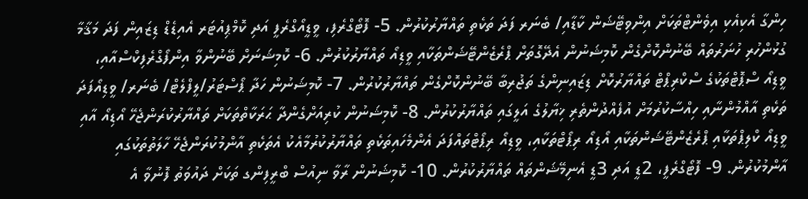ހިންގާ އެކިއެކި އިވެންޓްތަކަށް އިންވިޓޭޝަން ކާޑާއި/ ބެނަރ ފަދަ ތަކެތި ތައްޔާރުކުރުން. 5- ފޮޓޯގްރެފި، ވީޑީއޯގްރެފީ އަދި ކޮމްޕިއުޓަރ އެއިޑެޑް ޑިޒައިން ފަދަ މަޤާމާ ގުޅުންހުރި ހުނަރުތައް ބޭނުންކޮށްގެން ކޮމިޝަނުން އެދޭގޮތަށް ޕްރެޒެންޓޭޝަންތަކާއި ވީޑިއޯ ތައްޔާރުކުރުން. 6- ކޮމިޝަނަށް ބޭނުންވާ އިންފޯގްރެފިކްސްއާއި، ވީޑިއޯ ސްޕޮޓްތަކުގެ ސްކްރިޕްޓް ތައްޔާރުކޮށް ޑިޒައިނިންގެ ތަޖުރިބާ ބޭނުންކޮށްގެން ތައްޔާރުކުރުން. 7- ކޮމިޝަނުން ހަދާ ޕޯސްޓަރު/ލީފްލެޓް/ ބެނަރ/ ވީޑިއޯފަދަ ތަކެތި އާއްމުންނާއި ހިއްސާކުރުމަށް އުފެއްދުންތެރި ޚިޔާލުގެ އަލީގައި ތައްޔާރުކުރުން. 8- ކޮމިޝަނުން ކުރިއަށްގެންދާ ޙަރަކާތްތަކަށް ތައްޔާރުކުރަންޖެހޭ އޯޑިއޯ އާއި ވީޑިއޯ ކްލިޕްތަކާއި ޕްރެޒެންޓޭޝަންތަކާއި އޯޑިއޯ ރިޕޯޓްތަކާއި، ވީޑިއޯ ރިޕޯޓްތައްފަދަ އެންމެހައިތަކެތި ތައްޔާރުކުރުމާއެކު އެތަކެތި އާންމުކުރަންޖެހޭ ހާލަތުތަކުގައި އާންމުކުރުން. 9- ފޮޓޯގްރެފީ، 2ޑީ އަދި 3ޑީ އެނިމޭޝަންތައް ތައްޔާރުކުރުން. 10- ކޮމިޝަނުން ރާވާ ނިއުސް ބްރީފިންގ ތަކަށް ދައުވަތު ފޮނުވާ އެ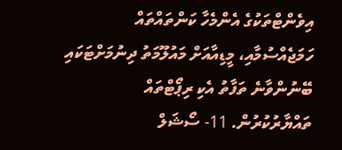އިވެންޓްތަކުގެ އެންމެހާ ކަންތައްތައް ހަމަޖެއްސުމާއި، މީޑިއާއަށް މައުލޫމަތު ދިނުމަށްޓަކައި ބޭނުންވާނެ ތަފާތު އެކި ރިޕޯޓްތައް ތައްޔާރުކުރުން. 11- ސޯޝަލް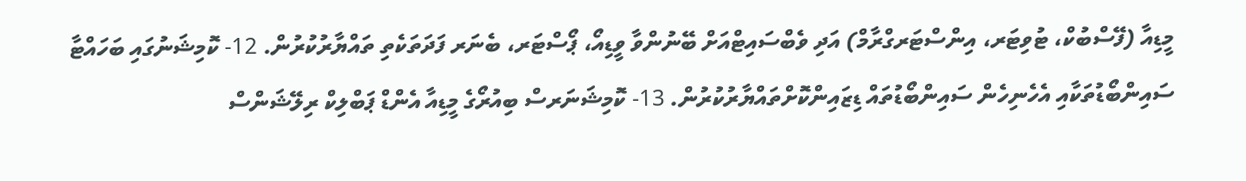މީޑިއާ (ފޭސްބުކް، ޓުވިޓަރ، އިންސްޓަރގްރާމް) އަދި ވެބްސައިޓްއަށް ބޭނުންވާ ވީޑިއޯ، ޕޯސްޓަރ، ބެނަރ ފަދަތަކެތި ތައްޔާރުކުރުން. 12- ކޮމިޝަނުގައި ބަހައްޓާ ސައިންބޯޑުތަކާއި އެހެނިހެން ސައިންބޯޑުތައް ޑިޒައިންކޮށްތައްޔާރުކުރުން. 13- ކޮމިޝަނަރސް ބިއުރޯގެ މީޑިއާ އެންޑް ޕަބްލިކް ރިލޭޝަންސް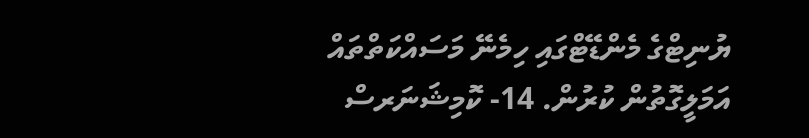ޔުނިޓްގެ މެންޑޭޓްގައި ހިމެނޭ މަސައްކަތްތައް އަމަލީގޮތުން ކުރުން. 14- ކޮމިޝަނަރސް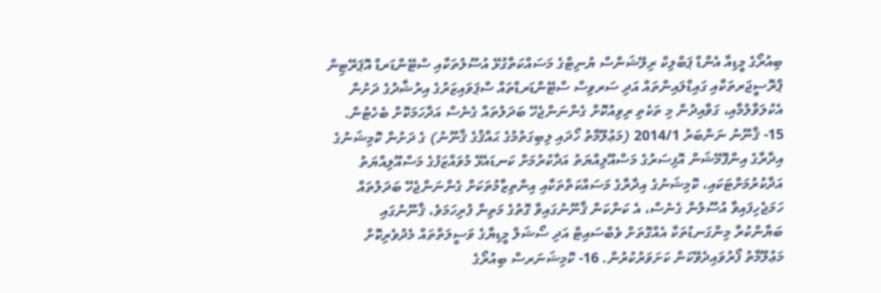ބިއުރޯގެ މީޑިއާ އެންޑް ޕަބްލިކް ރިލޭޝަންސް ޔުނިޓްގެ މަސައްކަތާގުޅޭ އުސޫލުތަކާއި ސްޓޭންޑަރޑް އޮޕަރޭޓިން ޕްރޮސީޖަރތަކާއި ގައިޑްލައިންތައް އަދި ސަރވިސް ސްޓޭންޑަރޑްތައް ސްޕަވައިޒަރުގެ އިރުޝާދުގެ ދަށުން އެކުލަވާލުމާއި، ގަވާއިދުން މި ތަކެތި ރިވިއުކޮށް ގެންނަންޖެހޭ ބަދަލުތައް ގެނެސް އަދާހަމަކޮށް ބެހެޓުން. 15- ޤާނޫނު ނަންބަރު 2014/1 (މަޢުލޫމާތު ހޯދައި ލިބިގަތުމުގެ ޙައްޤުގެ ޤާނޫނު) ގެ ދަށުން ކޮމިޝަނުގެ އިދާރާގެ އިންފޮމޭޝަން އޮފިސަރުގެ މަސްއޫލިއްޔަތު އަދާކުރުމަށް ކަނޑައެޅޭ މުވައްޒަފުގެ މަސްއޫލިއްޔަތު އަދާކުރުމަށްޓަކައި، ކޮމިޝަނުގެ އިދާރާގެ މަސައްކަތްތަކާއި އިންތިޒާމުތަކަށް ގެންނަންޖެހޭ ބަދަލުތައް ހަމަޖެހިފައިވާ އުސޫލުން ގެނެސް، އެ ކަންކަން ޤާނޫނުގައިވާ ގޮތުގެ މަތިން ފުރިހަމަވެ، ޤާނޫނުގައި ބަޔާންކުރާ މިންގަނޑުތަކާ އެއްގޮތަށް ވެބްސައިޓް އަދި ސޯޝަލް މީޑިޔާގެ ވަސީލަތްތައް މެދުވެރިކޮށް މަޢުލޫމާތު ފޯރުވައިދެވޭކަން ކަށަވަރުކުރުން. 16- ކޮމިޝަނަރސް ބިއުރޯގެ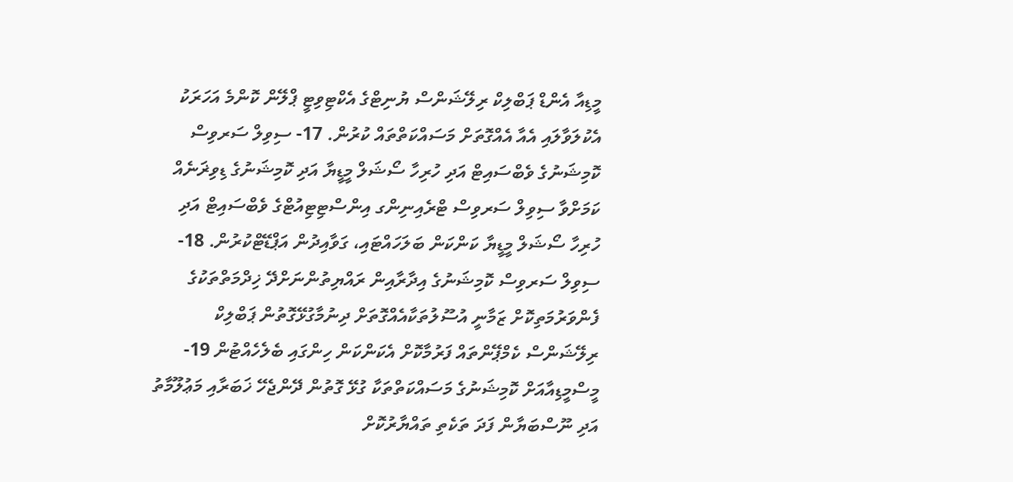މީޑިއާ އެންޑް ޕަބްލިކް ރިލޭޝަންސް ޔުނިޓްގެ އެކްޓިވިޓީ ޕްލޭން ކޮންމެ އަހަރަކު އެކުލަވާލައި އެއާ އެއްގޮތަށް މަސައްކަތްތައް ކުރުން. 17- ސިވިލް ސަރވިސް ކޮމިޝަނުގެ ވެބްސައިޓް އަދި ހުރިހާ ސޯޝަލް މީޑީޔާ އަދި ކޮމިޝަނުގެ ޑިވިޜަނެއް ކަމަށްވާ ސިވިލް ސަރވިސް ޓްރެއިނިންގ އިންސްޓިޓިއުޓްގެ ވެބްސައިޓް އަދި ހުރިހާ ސޯޝަލް މީޑީޔާ ކަންކަން ބަލަހައްޓައި، ގަވާއިދުން އަޕްޑޭޓްކުރުން. 18- ސިވިލް ސަރވިސް ކޮމިޝަނުގެ އިދާރާއިން ރައްޔިތުންނަށްދޭ ޚިދްމަތްތަކުގެ ފެންވަރުމަތިކޮށް ޒަމާނީ އުސޫލުތަކާއެއްގޮތަށް ދިނުމާގުޅޭގޮތުން ޕަބްލިކް ރިލޭޝަންސް ކެމްޕޭންތައް ފަރުމާކޮށް އެކަންކަން ހިންގައި ބެލެހެއްޓުން 19- މީސްމީޑިއާއަށް ކޮމިޝަނުގެ މަސައްކަތްތަކާ ގުޅޭ ގޮތުން ދޭންޖެހޭ ޚަބަރާއި މަޢުލޫމާތު އަދި ނޫސްބަޔާން ފަދަ ތަކެތި ތައްޔާރުކޮށް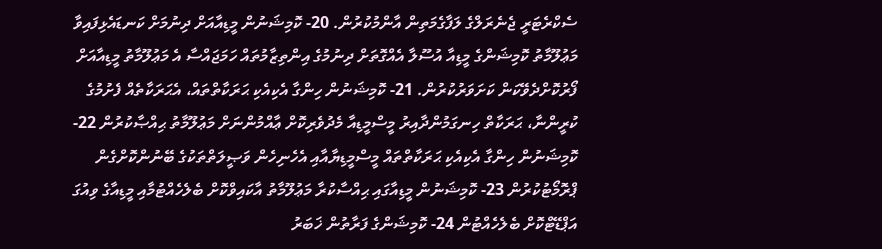ސެކްރެޓަރީ ޖެނެރަލްގެ ލަފާގެމަތިން އާންމުކުރުން. 20- ކޮމިޝަނުން މީޑިއާއަށް ދިނުމަށް ކަނޑައެޅިފައިވާ މަޢުލޫމާތު ކޮމިޝަންގެ މީޑިއާ އުސޫލާ އެއްގޮތަށް ދިނުމުގެ އިންތިޒާމުތައް ހަމަޖައްސާ އެ މަޢުލޫމާތު މީޑިއާއަށް ފޯރުކޮށްދެވޭކަން ކަށަވަރުކުރުން. 21- ކޮމިޝަނުން ހިންގާ އެކިއެކި ޙަރަކާތްތައް، އެޙަރަކާތެއް ފެށުމުގެ ކުރީންނާ، ޙަރަކާތް ހިނގަމުންދާއިރު މީސްމީޑިއާ މެދުވެރިކޮށް ޢާއްމުންނަށް މަޢުލޫމާތު ޙިއްޞާކުރުން 22- ކޮމިޝަނުން ހިންގާ އެކިއެކި ޙަރަކާތްތައް މީސްމީޑިޔާއާއި އެހެނިހެން ވަޞީލަތްތަކުގެ ބޭނުންކޮށްގެން ޕްރޮމޯޓުކުރުން 23- ކޮމިޝަނުން މީޑިއާގައި ޙިއްސާކުރާ މަޢުލޫމާތު އާކައިވްކޮށް ބެލެހެއްޓުމާއި މީޑިއާގެ ވިއުގަ އަޕްޑޭޓްކޮށް ބެލެހެއްޓުން 24- ކޮމިޝަންގެ ފަރާތުން ޚަބަރު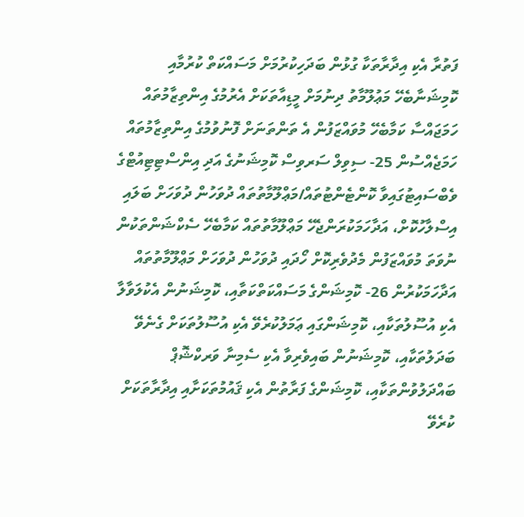ފަތުރާ އެކި އިދާރާތަކާ ގުޅުން ބަދަހިކުރުމަށް މަސައްކަތް ކުރުމާއި ކޮމިޝަނާބެހޭ މަޢުލޫމާތު ދިނުމަށް މީޑިއާތަކަށް އެރުމުގެ އިންތިޒާމުތައް ހަމަޖައްސާ ކަމާބެހޭ މުވައްޒަފުން އެ ތަންތަނަށް ފޮނުވުމުގެ އިންތިޒާމުތައް ހަމަޖެއްސުން 25- ސިވިލް ސަރވިސް ކޮމިޝަނުގެ އަދި އިންސްޓިޓިއުޓްގެ ވެބްސައިޓުގައިވާ ކޮންޓެންޓުތައް/މަޢްލޫމާތުތައް ދުވަހުން ދުވަހަށް ބަލައި އިސްލާހުކޮށް، އަދާހަމަކުރަންޖެހޭ މަޢްލޫމާތުތައް ކަމާބެހޭ ސެކްޝަންތަކުން ނުވަތަ މުވައްޒަފުން މެދުވެރިކޮށް ހޯދައި ދުވަހުން ދުވަހަށް މަޢްލޫމާތުތައް އަދާހަމަކުރުން 26- ކޮމިޝަންގެ މަސައްކަތްކަތާއި، ކޮމިޝަނުން އެކުލަވާލާ އެކި އުސޫލުތަކާއި، ކޮމިޝަންގައި ޢަމަލުކުރެވޭ އެކި އުސޫލުތަކަށް ގެނެވޭ ބަދަލުތަކާއި، ކޮމިޝަނުން ބައިވެރިވާ އެކި ސެމިނާ ވަރކްޝޮޕް ބައްދަލުވުންތަކާއި، ކޮމިޝަންގެ ފަރާތުން އެކި ޤައުމުތަކަށާއި އިދާރާތަކަށް ކުރެވޭ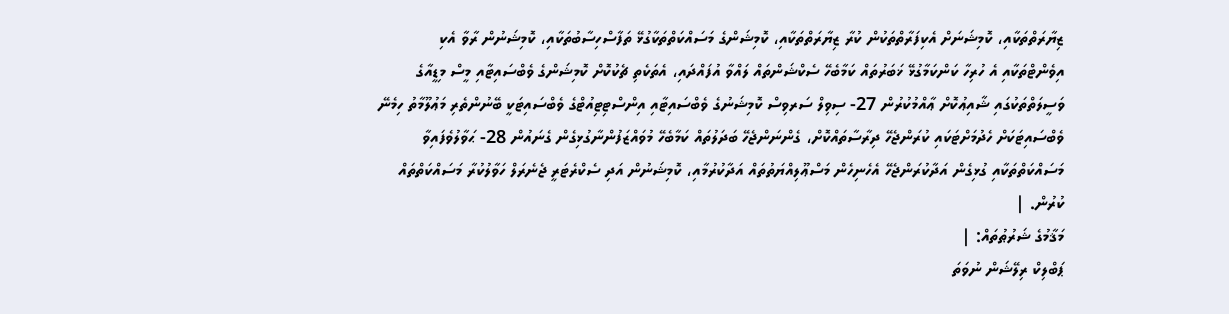ޒިޔާރަތްތަކާއި، ކޮމިޝަނަށް އެކިފަރާތްތަކުން ކުރާ ޒިޔާރަތްތަކާއި، ކޮމިޝަންގެ މަސައްކަތްތަކާގުޅޭ ތަފާސްހިސާބުތަކާއި، ކޮމިޝަނުން ރާވާ އެކި އިވެންޓްތަކާއި އެ ހުރިހާ ކަންކަމާގުޅޭ ޚަބަރުތައް ކަމާބެހޭ ސެކްޝަންތައް ލައްވާ އުފައްދައި، އެތަކެތި ޗެކުކޮށް ކޮމިޝަންގެ ވެބްސައިޓާއި މީސް މިޑީއާގެ ވަސީލަތްތަކުގައި ޝާއިޢުކޮށް ޢާއްމުކުރުން 27- ސިވިލް ސަރވިސް ކޮމިޝަނުގެ ވެބްސައިޓާއި އިންސްޓިޓިއުޓްގެ ވެބްސައިޓަކީ ބޭނުންތެރި މަޢުލޫމާތު ހިމެނޭ ވެބްސައިޓަކަށް ހެދުމަށްޓަކައި ކުރަންޖެހޭ ދިރާސާތައްކޮށް، ގެންނަންޖެހޭ ބަދަލުތައް ކަމާބެހޭ މުވައްޒަފުންނާގުޅިގެން ގެނައުން 28- ޙަވާލުވެފައިވާ މަސައްކަތްތަކާއި ގުޅިގެން އަދާކުރަންޖެހޭ އެހެނިހެން މަސްޢޫލިއްޔަތުތައް އަދާކުރުމާއި، ކޮމިޝަނުން އަދި ސެކްރެޓަރީ ޖެނެރަލް ހަވާލުކުރާ މަސައްކަތްތައް ކުރުން. |
މަޤާމުގެ ޝަރުޠުތައް: |
ޕަބްލިކް ރިލޭޝަން ނުވަތަ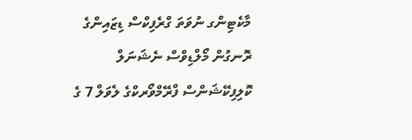މާކެޓިންގ ނުވަތަ ގްރެފިކްސް ޑިޒައިންގެ ރޮނގުން މޯލްޑިވްސް ނެޝަނަލް ކޮލިފިކޭޝަންސް ފްރޭމްވޯރކްގެ ލެވަލް 7 ގެ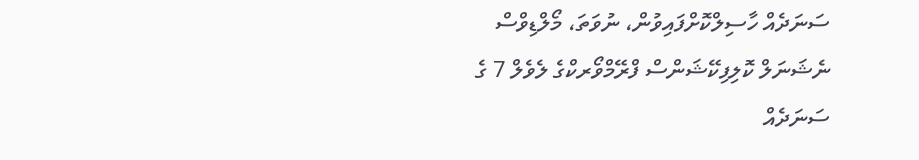ސަނަދެއް ހާސިލްކޮށްފައިވުން، ނުވަތަ، މޯލްޑިވްސް ނެޝަނަލް ކޮލިފިކޭޝަންސް ފްރޭމްވޯރކްގެ ލެވެލް 7 ގެ ސަނަދެއް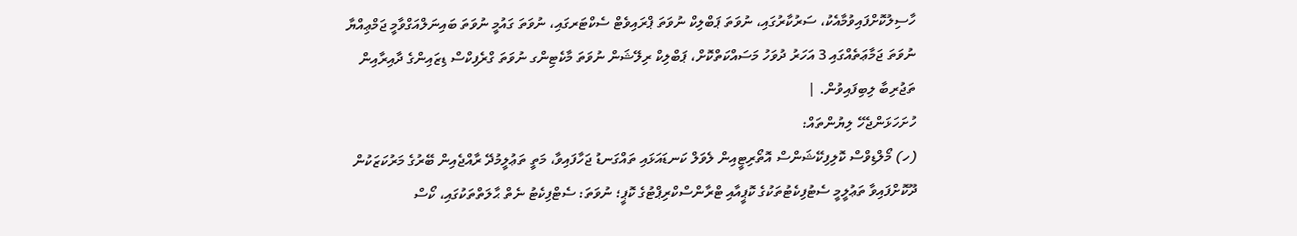ހާސިލުކޮށްފައިވުމާއެކު، ސަރުކާރުގައި، ނުވަތަ ޕަބްލިކް ނުވަތަ ޕްރައިވެޓް ސެކްޓަރގައި، ނުވަތަ ގައުމީ ނުވަތަ ބައިނަލްއަގްވާމީ ޖަމްޢިއްޔާ ނުވަތަ ޖަމާޢަތެއްގައި 3 އަހަރު ދުވަހު މަސައްކަތްކޮށް، ޕަބްލިކް ރިލޭޝަން ނުވަތަ މާކެޓިންގ ނުވަތަ ގްރެފިކްސް ޑިޒައިންގެ ދާއިރާއިން ތަޖުރިބާ ލިބިފައިވުން. |
ހުށަހަޅަންޖެހޭ ލިޔުންތައް:
(ހ) މޯލްޑިވްސް ކޮލިފިކޭޝަންސް އޮތޯރިޓީއިން ލެވަލް ކަނޑައަޅައި ތައްގަނޑު ޖަހާފައިވާ، މަތީ ތަޢުލީމުދޭ ރާއްޖެއިން ބޭރުގެ މަރުކަޒަކުން ދޫކޮށްފައިވާ ތަޢުލީމީ ސެޓުފިކެޓުތަކުގެ ކޮޕީއާއި ޓްރާންސްކްރިޕްޓުގެ ކޮޕީ؛ ނުވަތަ: ސެޓްފިކެޓު ނެތް ޙާލަތްތަކުގައި، ކޯސް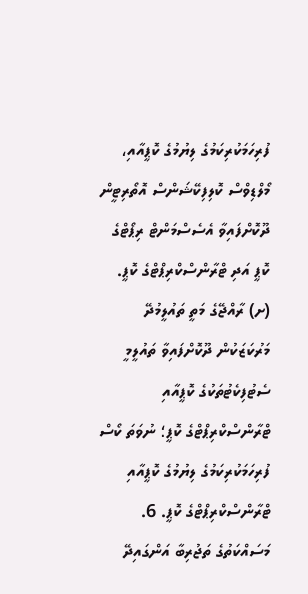ފުރިހަމަކުރިކަމުގެ ލިޔުމުގެ ކޮޕީއާއި، މޯލްޑިވްސް ކޮލިފިކޭޝަންސް އޮތޯރިޓީން ދޫކޮށްފައިވާ އެސެސްމަންޓް ރިޕޯޓްގެ ކޮޕީ އަދި ޓްރާންސްކްރިޕްޓްގެ ކޮޕީ. (ށ) ރާއްޖޭގެ މަތީ ތައުލީމުދޭ މަރުކަޒަކުން ދޫކޮށްފައިވާ ތައުލީމީ ސެޓުފިކެޓުތަކުގެ ކޮޕީއާއި ޓްރާންސްކްރިޕްޓްގެ ކޮޕީ؛ ނުވަތަ ކޯސް ފުރިހަމަކުރިކަމުގެ ލިޔުމުގެ ކޮޕީއާއި ޓްރާންސްކްރިޕްޓްގެ ކޮޕީ. 6. މަސައްކަތުގެ ތަޖުރިބާ އަންގައިދޭ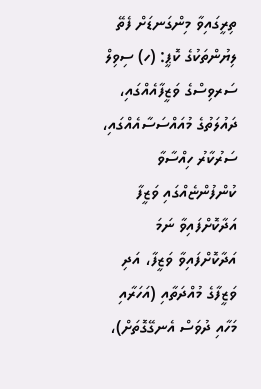ތިރީގައިވާ މިންގަނޑަށް ފެތޭ ލިޔުންތަކުގެ ކޮޕީ: (ހ) ސިވިލް ސަރވިސްގެ ވަޒީފާއެއްގައި، ދައުލަތުގެ މުއައްސަސާއެއްގައި، ސަރުކާރު ހިއްސާވާ ކުންފުންޏެއްގައި ވަޒީފާ އަދާކޮށްފައިވާ ނަމަ އަދާކޮށްފައިވާ ވަޒީފާ، އަދި ވަޒީފާގެ މުއްދަތާއި (އަހަރާއި މަހާއި ދުވަސް އެނގޭގޮތަށް)،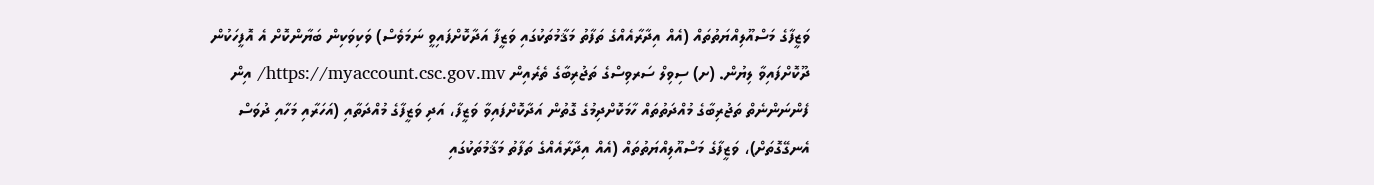ވަޒީފާގެ މަސްއޫލިއްޔަތުތައް (އެއް އިދާރާއެއްގެ ތަފާތު މަޤާމުތަކުގައި ވަޒީފާ އަދާކޮށްފައިވީ ނަމަވެސް) ވަކިވަކިން ބަޔާންކޮށް އެ އޮފީހަކުން ދޫކޮށްފައިވާ ލިޔުން. (ށ) ސިވިލް ސަރވިސްގެ ތަޖުރިބާގެ ތެރެއިން https://myaccount.csc.gov.mv/ އިން ފެންނަންނެތް ތަޖުރިބާގެ މުއްދަތުތައް ހާމަކޮށްދިމުގެ ގޮތުން އަދާކޮށްފައިވާ ވަޒީފާ، އަދި ވަޒީފާގެ މުއްދަތާއި (އަހަރާއި މަހާއި ދުވަސް އެނގޭގޮތަށް)، ވަޒީފާގެ މަސްއޫލިއްޔަތުތައް (އެއް އިދާރާއެއްގެ ތަފާތު މަޤާމުތަކުގައި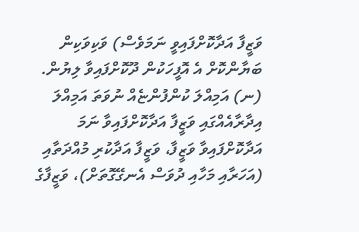ވަޒީފާ އަދާކޮށްފައިވީ ނަމަވެސް) ވަކިވަކިން ބަޔާންކޮށް އެ އޮފީހަކުން ދޫކޮށްފައިވާ ލިޔުން. (ނ) އަމިއްލަ ކުންފުންޏެއް ނުވަތަ އަމިއްލަ އިދާރާއެއްގައި ވަޒީފާ އަދާކޮށްފައިވާ ނަމަ އަދާކޮށްފައިވާ ވަޒީފާ، ވަޒީފާ އަދާކުރި މުއްދަތާއި (އަހަރާއި މަހާއި ދުވަސް އެނގޭގޮތަށް)، ވަޒީފާގެ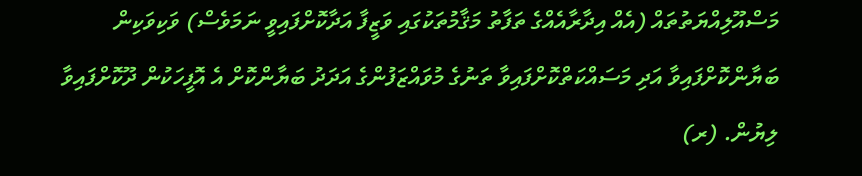މަސްއޫލިއްޔަތުތައް (އެއް އިދާރާއެއްގެ ތަފާތު މަޤާމުތަކުގައި ވަޒީފާ އަދާކޮށްފައިވީ ނަމަވެސް) ވަކިވަކިން ބަޔާންކޮށްފައިވާ އަދި މަސައްކަތްކޮށްފައިވާ ތަނުގެ މުވައްޒަފުންގެ އަދަދު ބަޔާންކޮށް އެ އޮފީހަކުން ދޫކޮށްފައިވާ ލިޔުން. (ރ)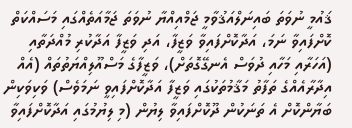ޤައުމީ ނުވަތަ ބައިނަލްއަޤުވާމީ ޖަމްއިއްޔާ ނުވަތަ ޖަމާއަތެއްގައި މަސައްކަތް ކޮށްފައިވާ ނަމަ، އަދާކޮށްފައިވާ ވަޒީފާ، އަދި ވަޒީފާ އަދާކުރި މުއްދަތާއި (އަހަރާއި މަހާއި ދުވަސް އެނގޭގޮތަށް)، ވަޒީފާގެ މަސްއޫލިއްޔަތުތައް (އެއް އިދާރާއެއްގެ ތަފާތު މަޤާމުތަކުގައި ވަޒީފާ އަދާކޮށްފައިވީ ނަމަވެސް) ވަކިވަކިން ބަޔާންކޮށް އެ ތަނަކުން ދޫކޮށްފައިވާ ލިޔުން (މި ލިޔުމުގައި އަދާކޮށްފައިވާ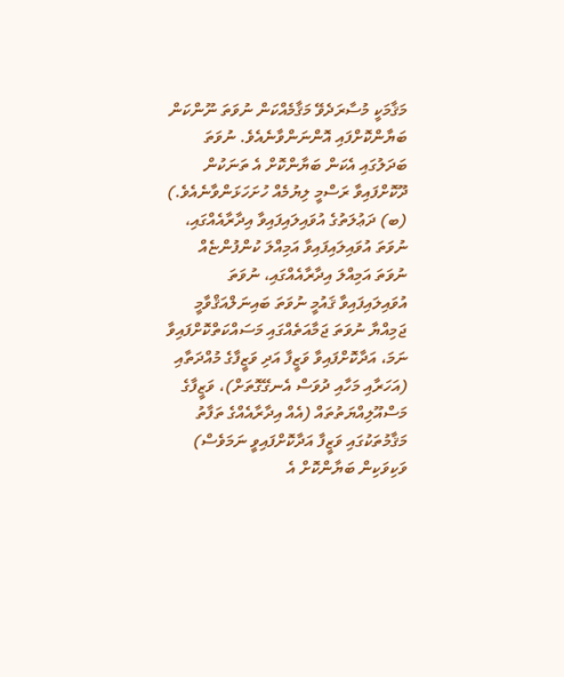މަޤާމަކީ މުސާރަދެވޭ މަޤާމެއްކަން ނުވަތަ ނޫންކަން ބަޔާންކޮށްފައި އޮންނަންވާނެއެވެ. ނުވަތަ ބަދަލުގައި އެކަން ބަޔާންކޮށް އެ ތަނަކުން ދޫކޮށްފައިވާ ރަސްމީ ލިޔުމެއް ހުށަހަޅަންވާނެއެވެ.) (ބ) ދަޢުލަތުގެ އުވައިލައިފައިވާ އިދާރާއެއްގައި، ނުވަތަ އުވައިލައިފައިވާ އަމިއްލަ ކުންފުންޏެއް ނުވަތަ އަމިއްލަ އިދާރާއެއްގައި، ނުވަތަ އުވައިލައިފައިވާ ޤައުމީ ނުވަތަ ބައިނަލްއަޤްވާމީ ޖަމިއްޔާ ނުވަތަ ޖަމާއަތެއްގައި މަސައްކަތްކޮށްފައިވާ ނަމަ، އަދާކޮށްފައިވާ ވަޒީފާ އަދި ވަޒީފާގެ މުއްދަތާއި (އަހަރާއި މަހާއި ދުވަސް އެނގޭގޮތަށް)، ވަޒީފާގެ މަސްއޫލިއްޔަތުތައް (އެއް އިދާރާއެއްގެ ތަފާތު މަޤާމުތަކުގައި ވަޒީފާ އަދާކޮށްފައިވީ ނަމަވެސް) ވަކިވަކިން ބަޔާންކޮށް އެ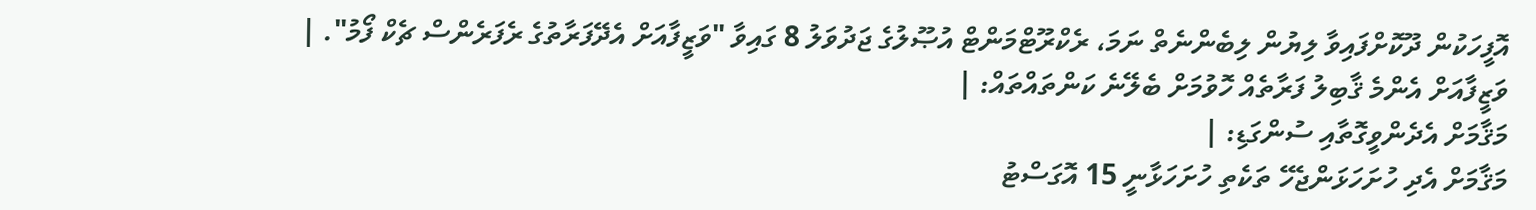އޮފީހަކުން ދޫކޮށްފައިވާ ލިޔުން ލިބެންނެތް ނަމަ، ރެކްރޫޓްމަންޓް އުޞޫލުގެ ޖަދުވަލު 8 ގައިވާ "ވަޒީފާއަށް އެދޭފަރާތުގެ ރެފަރެންސް ޗެކް ފޯމު". |
ވަޒީފާއަށް އެންމެ ޤާބިލު ފަރާތެއް ހޮވުމަށް ބެލޭނެ ކަންތައްތައް: |
މަޤާމަށް އެދެންވީގޮތާއި ސުންގަޑި: |
މަޤާމަށް އެދި ހުށަހަޅަންޖެހޭ ތަކެތި ހުށަހަޅާނީ 15 އޮގަސްޓު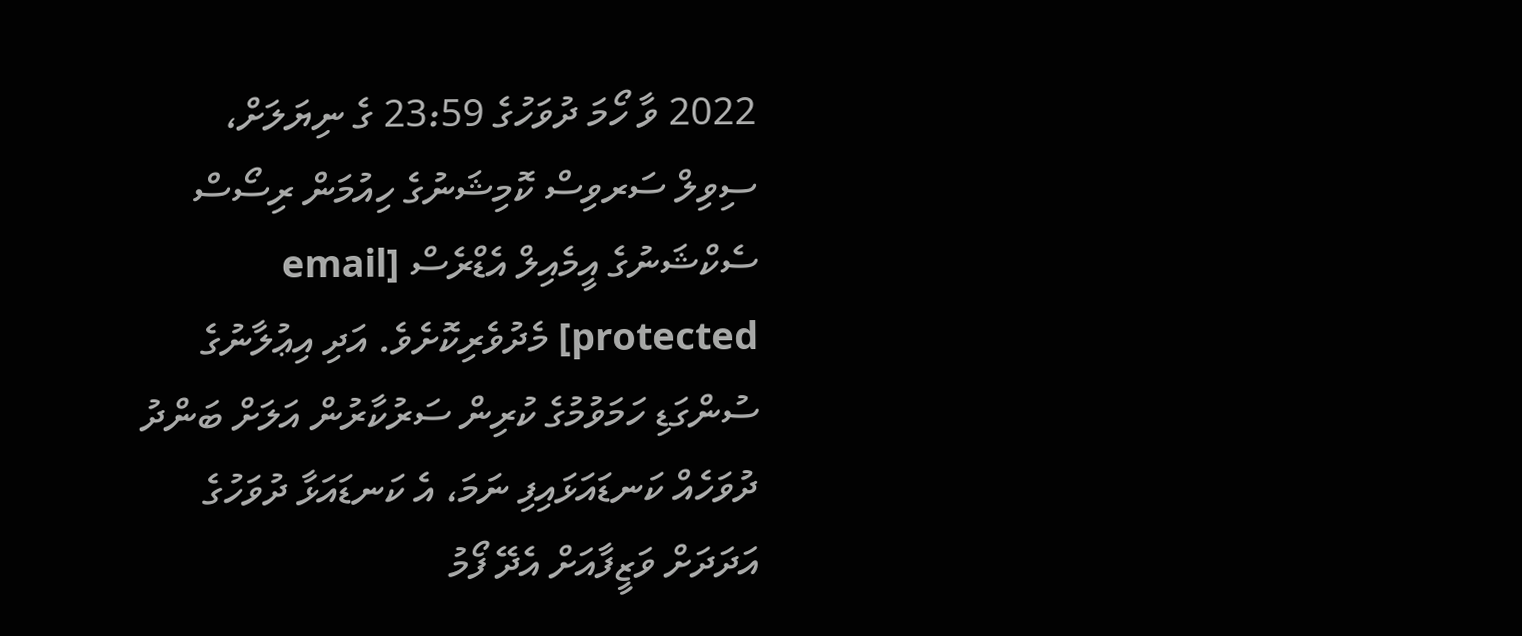2022 ވާ ހޯމަ ދުވަހުގެ 23:59 ގެ ނިޔަލަށް، ސިވިލް ސަރވިސް ކޮމިޝަނުގެ ހިއުމަން ރިސޯސް ސެކްޝަނުގެ އީމެއިލް އެޑްރެސް [email protected] މެދުވެރިކޮށެވެ. އަދި އިޢުލާނުގެ ސުންގަޑި ހަމަވުމުގެ ކުރިން ސަރުކާރުން އަލަށް ބަންދު ދުވަހެއް ކަނޑައަޅައިފި ނަމަ، އެ ކަނޑައަޅާ ދުވަހުގެ އަދަދަށް ވަޒީފާއަށް އެދޭ ފޯމު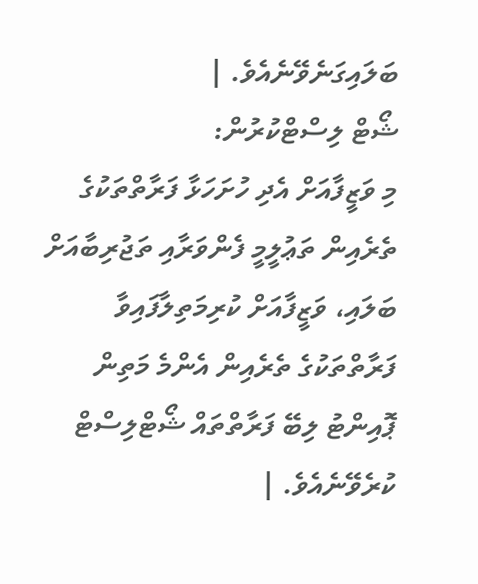ބަލައިގަނެވޭނެއެވެ. |
ޝޯޓް ލިސްޓްކުރުން:
މި ވަޒީފާއަށް އެދި ހުށަހަޅާ ފަރާތްތަކުގެ ތެރެއިން ތަޢުލީމީ ފެންވަރާއި ތަޖުރިބާއަށް ބަލައި، ވަޒީފާއަށް ކުރިމަތިލާފައިވާ ފަރާތްތަކުގެ ތެރެއިން އެންމެ މަތިން ޕޮއިންޓު ލިބޭ ފަރާތްތައް ޝޯޓްލިސްޓް ކުރެވޭނެއެވެ. |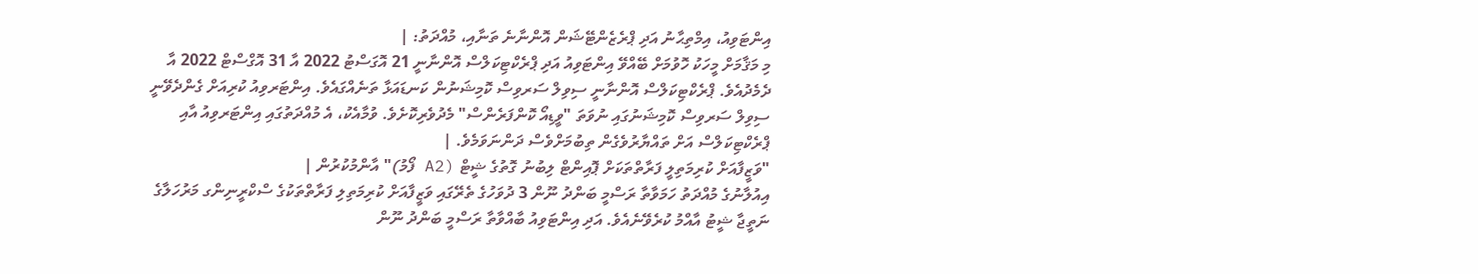އިންޓަވިއު، އިމްތިޙާނު އަދި ޕްރެޒެންޓޭޝަން އޮންނާނެ ތަނާއި، މުއްދަތު: |
މި މަޤާމަށް މީހަކު ހޮވުމަށް ބޭއްވޭ އިންޓަވިއު އަދި ޕްރެކްޓިކަލްސް އޮންނާނީ 21 އޮގަސްޓު 2022 އާ 31 އޮގްސްޓް 2022 އާ ދެމެދުއެވެ. ޕްރެކްޓިކަލްސް އޮންނާނީ ސިވިލް ސަރވިސް ކޮމިޝަނުން ކަނޑައަޅާ ތަނެއްގައެވެ. އިންޓަރވިއު ކުރިއަށް ގެންދެވޭނީ ސިވިލް ސަރވިސް ކޮމިޝަނުގައި ނުވަތަ "ވީޑިއޯ ކޮންފަރެންސް" މެދުވެރިކޮށެވެ. ވުމާއެކު، އެ މުއްދަތުގައި އިންޓަރވިއު އާއި ޕްރެކްޓިކަލްސް އަށް ތައްޔާރުވެގެން ތިބުމަށްވެސް ދަންނަވަމެވެ. |
"ވަޒީފާއަށް ކުރިމަތިލީ ފަރާތްތަކަށް ޕޮއިންޓް ލިބުނު ގޮތުގެ ޝީޓް (A2 ފޯމު)" އާންމުކުރުން |
އިއުލާނުގެ މުއްދަތު ހަމަވާތާ ރަސްމީ ބަންދު ނޫން 3 ދުވަހުގެ ތެރޭގައި ވަޒީފާއަށް ކުރިމަތިލި ފަރާތްތަކުގެ ސްކްރީނިންގ މަރުހަލާގެ ނަތީޖާ ޝީޓު އާއްމު ކުރެވޭނެއެވެ. އަދި އިންޓަވިއު ބާއްވާތާ ރަސްމީ ބަންދު ނޫން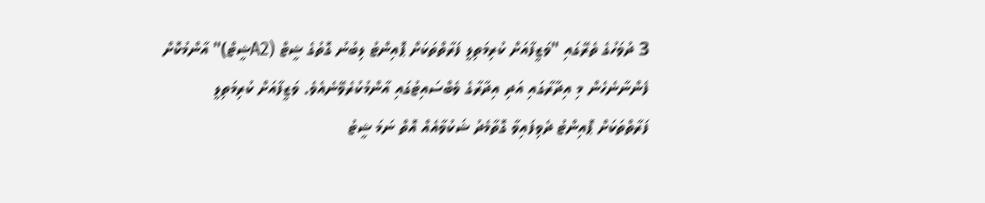3 ދުވަހުގެ ތެރޭގައި "ވަޒީފާއަށް ކުރިމަތިލީ ފަރާތްތަކަށް ޕޮއިންޓު ލިބުނު ގޮތުގެ ޝީޓް (A2ޝީޓް)" އާންމުކޮށް ފެންނާނެހެން މި އިދާރާގައި އަދި އިދާރާގެ ވެބްސައިޓުގައި އާންމުކުރެވޭނެއެވެ. ވަޒީފާއަށް ކުރިމަތިލީ ފަރާތްތަކަށް ޕޮއިންޓު ދެވިފައިވާ ގޮތާމެދު ޝަކުވާއެއް އޮތް ނަމަ ޝީޓު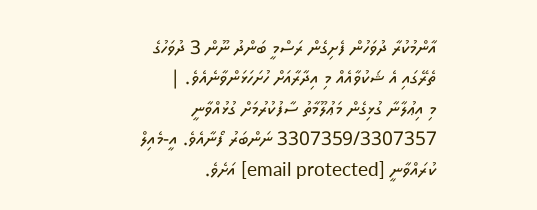އާންމުކުރާ ދުވަހުން ފެށިގެން ރަސްމީ ބަންދު ނޫން 3 ދުވަހުގެ ތެރޭގައި އެ ޝަކުވާއެއް މި އިދާރާއަށް ހުށަހަޅަންވާނެއެވެ. |
މި އިޢުލާނާ ގުޅިގެން މަޢުލޫމާތު ސާފުކުރުމަށް ގުޅުއްވާނީ 3307359/3307357 ނަންބަރު ފޯނާއެވެ. އީ-މެއިލް ކުރައްވާނީ [email protected] އަށެވެ.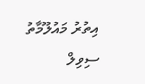އިތުރު މައުލޫމާތު ސިވިލް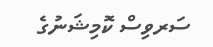ސަރވިސް ކޮމިޝަނުގެ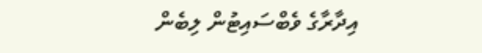އިދާރާގެ ވެބްސައިޓުން ލިބެން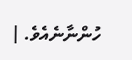ހުންނާނެއެވެ. |